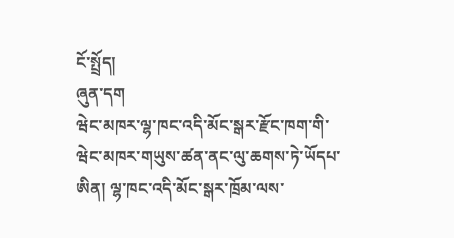ངོ་སྤྲོད།
ཞུན་དག
ཝེང་མཁར་ལྷ་ཁང་འདི་མོང་སྒར་རྫོང་ཁག་གི་ཝེང་མཁར་གཡུས་ཚན་ནང་ལུ་ཆགས་ཏེ་ཡོདཔ་ཨིན། ལྷ་ཁང་འདི་མོང་སྒར་ཁྲོམ་ལས་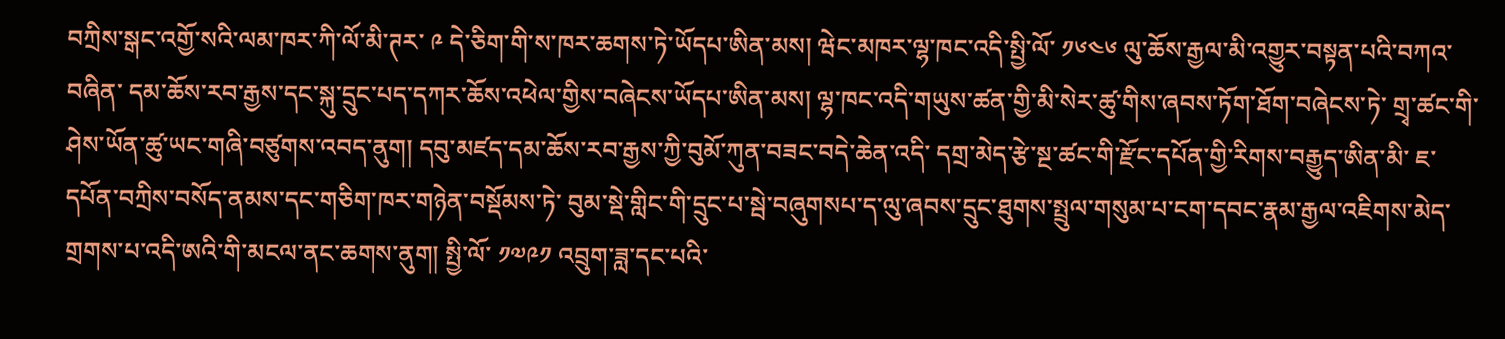བཀྲིས་སྒང་འགྱོ་སའི་ལམ་ཁར་ཀི་ལོ་མི་ཊར་ ༩ དེ་ཅིག་གི་ས་ཁར་ཆགས་ཏེ་ཡོདཔ་ཨིན་མས། ཝེང་མཁར་ལྷ་ཁང་འདི་སྤྱི་ལོ་ ༡༦༤༦ ལུ་ཆོས་རྒྱལ་མི་འགྱུར་བསྟན་པའི་བཀའ་བཞིན་ དམ་ཆོས་རབ་རྒྱས་དང་སྐུ་དྲུང་པད་དཀར་ཆོས་འཕེལ་གྱིས་བཞེངས་ཡོདཔ་ཨིན་མས། ལྷ་ཁང་འདི་གཡུས་ཚན་གྱི་མི་སེར་ཚུ་གིས་ཞབས་ཏོག་ཐོག་བཞེངས་ཏེ་ གྲྭ་ཚང་གི་ཤེས་ཡོན་ཚུ་ཡང་གཞི་བཙུགས་འབད་ནུག། དབུ་མཛད་དམ་ཆོས་རབ་རྒྱས་ཀྱི་བུམོ་ཀུན་བཟང་བདེ་ཆེན་འདི་ དགྲ་མེད་རྩེ་སྔ་ཚང་གི་རྫོང་དཔོན་གྱི་རིགས་བརྒྱུད་ཨིན་མི་ ཇ་དཔོན་བཀྲིས་བསོད་ནམས་དང་གཅིག་ཁར་གཉེན་བསྡོམས་ཏེ་ བུམ་སྡེ་གླིང་གི་དྲུང་པ་སྦེ་བཞུགསཔ་ད་ལུ་ཞབས་དྲུང་ཐུགས་སྤྲུལ་གསུམ་པ་ངག་དབང་རྣམ་རྒྱལ་འཇིགས་མེད་གྲགས་པ་འདི་ཨའི་གི་མངལ་ནང་ཆགས་ནུག། སྤྱི་ལོ་ ༡༧༩༡ འབྲུག་ཟླ་དང་པའི་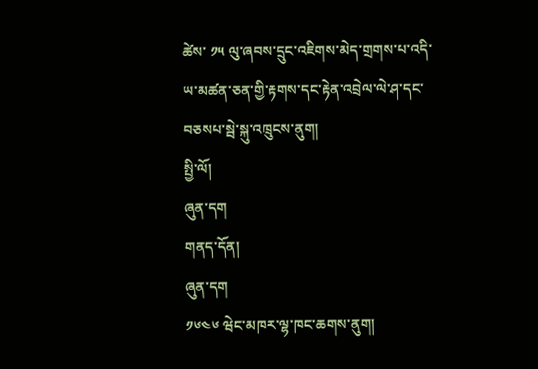ཚེས་ ༡༥ ལུ་ཞབས་དྲུང་འཇིགས་མེད་གྲགས་པ་འདི་ ཡ་མཚན་ཅན་གྱི་རྟགས་དང་རྟེན་འབྲེལ་ལེ་ཤ་དང་བཅསཔ་སྦེ་སྐུ་འཁྲུངས་ནུག།
སྤྱི་ལོ།
ཞུན་དག
གནད་དོན།
ཞུན་དག
༡༦༤༦ ཝེང་མཁར་ལྷ་ཁང་ཆགས་ནུག།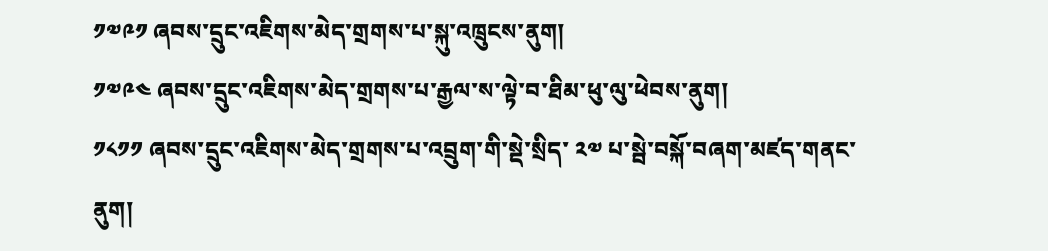༡༧༩༡ ཞབས་དྲུང་འཇིགས་མེད་གྲགས་པ་སྐུ་འཁྲུངས་ནུག།
༡༧༩༤ ཞབས་དྲུང་འཇིགས་མེད་གྲགས་པ་རྒྱལ་ས་ལྟེ་བ་ཐིམ་ཕུ་ལུ་ཕེབས་ནུག།
༡༨༡༡ ཞབས་དྲུང་འཇིགས་མེད་གྲགས་པ་འབྲུག་གི་སྡེ་སྲིད་ ༢༧ པ་སྦེ་བསྐོ་བཞག་མཛད་གནང་ནུག།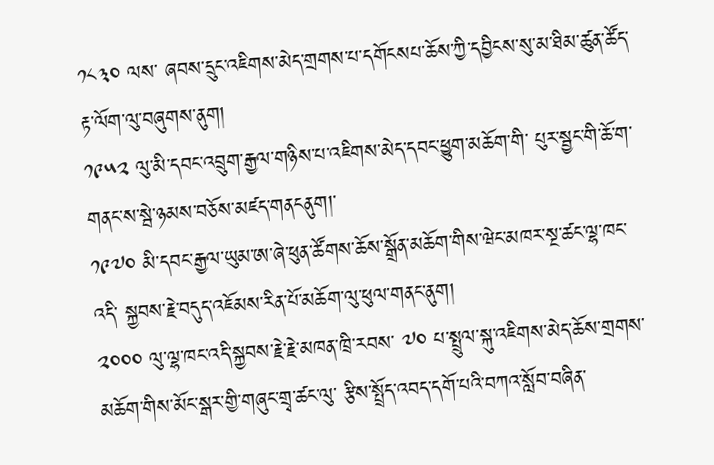༡༨༣༠ ལས་ ཞབས་དྲུང་འཇིགས་མེད་གྲགས་པ་དགོངསཔ་ཆོས་ཀྱི་དབྱིངས་སུ་མ་ཐིམ་ཚུན་ཚོད་རྟ་ལོག་ལུ་བཞུགས་ནུག།
༡༩༥༢ ལུ་མི་དབང་འབྲུག་རྒྱལ་གཉིས་པ་འཇིགས་མེད་དབང་ཕྱུག་མཆོག་གི་ པུར་སྦྱང་གི་ཆོ་ག་གནང་ས་སྦེ་ཉམས་བཅོས་མཛད་གནངནུག།་
༡༩༧༠ མི་དབང་རྒྱལ་ཡུམ་ཨ་ཞེ་ཕུན་ཚོགས་ཆོས་སྒྲོན་མཆོག་གིས་ཝེང་མཁར་སྔ་ཚང་ལྷ་ཁང་འདི་ སྐྱབས་རྗེ་བདུད་འཇོམས་རིན་པོ་མཆོག་ལུ་ཕུལ་གནང་ནུག།
༢༠༠༠ ལུ་ལྷ་ཁང་འདི་སྐྱབས་རྗེ་རྗེ་མཁན་ཁྲི་རབས་ ༧༠ པ་སྤྲུལ་སྐུ་འཇིགས་མེད་ཆོས་གྲགས་མཆོག་གིས་མོང་སྒར་གྱི་གཞུང་གྲྭ་ཚང་ལུ་ རྩིས་སྤྲོད་འབད་དགོ་པའི་བཀའ་སློབ་བཞིན་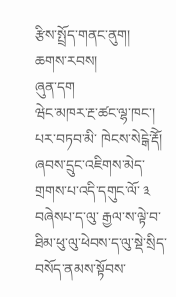རྩིས་སྤྲོད་གནང་ནུག།
ཆགས་རབས།
ཞུན་དག
ཝེང་མཁར་རྔ་ཚང་ལྷ་ཁང་། པར་བཏབ་མི་ ཁེངས་སེངྒེ་རྡོེ།
ཞབས་དྲུང་འཇིགས་མེད་གྲགས་པ་འདི་དགུང་ལོ་ ༣ བཞེསཔ་ད་ལུ་ རྒྱལ་ས་ལྟེ་བ་ཐིམ་ཕུ་ལུ་ཕེབས་ད་ལུ་སྡེ་སྲིད་བསོད་ནམས་སྟོབས་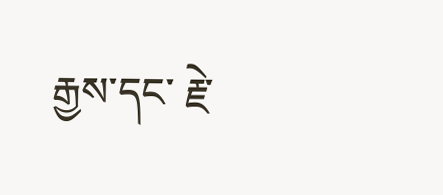རྒྱས་དང་ རྗེ་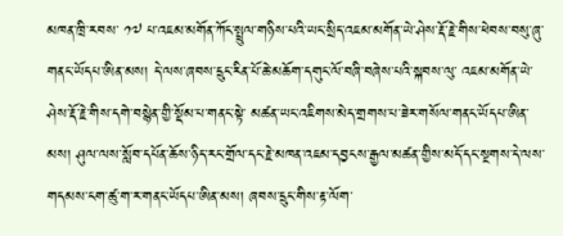མཁན་ཁྲི་རབས་ ༡༧ པ་འཇམ་མགོན་ཀོང་སྤྲུལ་གཉིས་པའི་ཡང་སྲིད་འཇམ་མགོན་ཡེ་ཤེས་རྡོ་རྗེ་གིས་ཕེབས་བསུ་ཞུ་གནང་ཡོདཔ་ཨིན་མས། དེ་ལས་ཞབས་དྲུང་རིན་པོ་ཆེ་མཆོག་དགུང་ལོ་བཞི་བཞེས་པའི་སྐབས་ལུ་ འཇམ་མགོན་ཡེ་ཤེས་རྡོ་རྗེ་གིས་དགེ་བསྙེན་གྱི་སྡོམ་པ་གནང་སྟེ་ མཚན་ཡང་འཇིགས་མེད་གྲགས་པ་ཟེར་གསོལ་གནང་ཡོདཔ་ཨིན་མས། ཤུལ་ལས་སློབ་དཔོན་ཆོས་ཉིད་རང་གྲོལ་དང་རྗེ་མཁན་འཇམ་དབྱངས་རྒྱལ་མཚན་གྱིས་མདོ་དང་སྔགས་དེ་ལས་གདམས་ངག་ཚུ་ག་ར་གནང་ཡོདཔ་ཨིན་མས། ཞབས་དྲུང་གིས་རྟ་ལོག་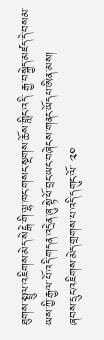ཐུགས་སྤྲུལ་འཇིགས་མེད་སེངྒེ་གི་ལྷ་ཁང་གསང་སྔགས་ཆོས་གླིང་འདི་ རྒྱ་བསྐྱེད་མཛད་དེ་བསམ་ཡས་ཀྱི་རྒྱལ་པོ་འདི་གདན་འདྲེན་ཞུ་སྟེ་ཕོ་བྲང་ཡང་བཞེངས་གནང་ཡོདཔ་ཨིན་མས།
ཞབས་དྲུང་འཇིགས་མེད་གྲགས་པ་འདི་དགུང་ལོ་ ༢༠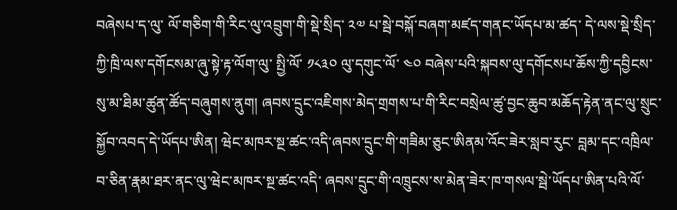བཞེསཔ་ད་ལུ་ ལོ་གཅིག་གི་རིང་ལུ་འབྲུག་གི་སྡེ་སྲིད་ ༢༧ པ་སྦེ་བསྐོ་བཞག་མཛད་གནང་ཡོདཔ་མ་ཚད་ དེ་ལས་སྡེ་སྲིད་ཀྱི་ཁྲི་ལས་དགོངསམ་ཞུ་སྟེ་རྟ་ལོག་ལུ་ སྤྱི་ལོ་ ༡༨༣༠ ལུ་དགུང་ལོ་ ༤༠ བཞེས་པའི་སྐབས་ལུ་དགོངསཔ་ཆོས་ཀྱི་དབྱིངས་སུ་མ་ཐིམ་ཚུན་ཚོད་བཞུགས་ནུག། ཞབས་དྲུང་འཇིགས་མེད་གྲགས་པ་གི་རིང་བསྲེལ་ཚུ་བྱང་ཆུབ་མཆོད་རྟེན་ནང་ལུ་སྲུང་སྐྱོབ་འབད་དེ་ཡོདཔ་ཨིན། ཝེང་མཁར་སྔ་ཚང་འདི་ཞབས་དྲུང་གི་གཟིམ་ཅུང་ཨིནམ་འོང་ཟེར་སླབ་རུང་ བླམ་དང་འཁྲིལ་བ་ཅིན་རྣམ་ཐར་ནང་ལུ་ཝེང་མཁར་སྔ་ཚང་འདི་ ཞབས་དྲུང་གི་འཁྲུངས་ས་མེན་ཟེར་ཁ་གསལ་སྦེ་ཡོདཔ་ཨིན་པའི་ལོ་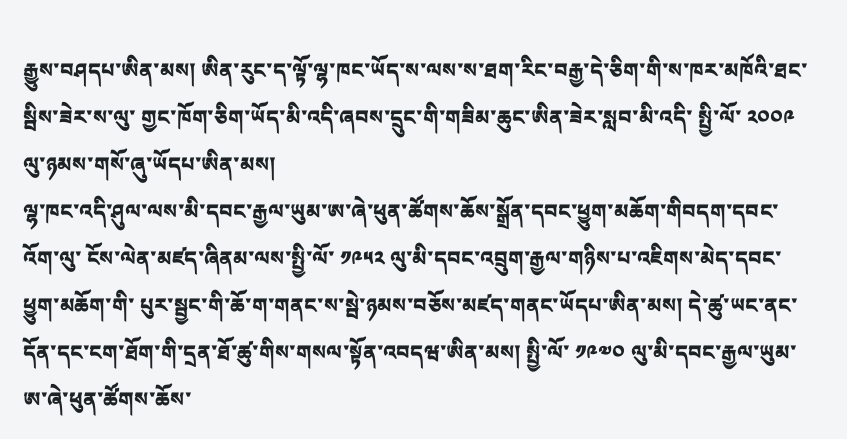རྒྱུས་བཤདཔ་ཨིན་མས། ཨིན་རུང་ད་ལྟོ་ལྷ་ཁང་ཡོད་ས་ལས་ས་ཐག་རིང་བརྒྱ་དེ་ཅིག་གི་ས་ཁར་མཁོའི་ཐང་སྦིས་ཟེར་ས་ལུ་ གྱང་ཁོག་ཅིག་ཡོད་མི་འདི་ཞབས་དྲུང་གི་གཟིམ་ཆུང་ཨིན་ཟེར་སླབ་མི་འདི་ སྤྱི་ལོ་ ༢༠༠༩ ལུ་ཉམས་གསོ་ཞུ་ཡོདཔ་ཨིན་མས།
ལྷ་ཁང་འདི་ཤུལ་ལས་མི་དབང་རྒྱལ་ཡུམ་ཨ་ཞེ་ཕུན་ཚོགས་ཆོས་སྒྲོན་དབང་ཕྱུག་མཆོག་གིབདག་དབང་འོག་ལུ་ ངོས་ལེན་མཛད་ཞིནམ་ལས་སྤྱི་ལོ་ ༡༩༥༢ ལུ་མི་དབང་འབྲུག་རྒྱལ་གཉིས་པ་འཇིགས་མེད་དབང་ཕྱུག་མཆོག་གི་ པུར་སྦྱང་གི་ཆོ་ག་གནང་ས་སྦེ་ཉམས་བཅོས་མཛད་གནང་ཡོདཔ་ཨིན་མས། དེ་ཚུ་ཡང་ནང་དོན་དང་ངག་ཐོག་གི་དྲན་ཐོ་ཚུ་གིས་གསལ་སྟོན་འབདཝ་ཨིན་མས། སྤྱི་ལོ་ ༡༩༧༠ ལུ་མི་དབང་རྒྱལ་ཡུམ་ཨ་ཞེ་ཕུན་ཚོགས་ཆོས་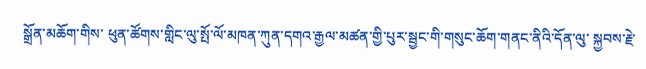སྒྲོན་མཆོག་གིས་ ཕུན་ཚོགས་གླིང་ལུ་སྤོ་ལོ་མཁན་ཀུན་དགའ་རྒྱལ་མཚན་གྱི་པུར་སྦྱང་གི་གསུང་ཆོག་གནང་ནིའི་དོན་ལུ་ སྐྱབས་རྗེ་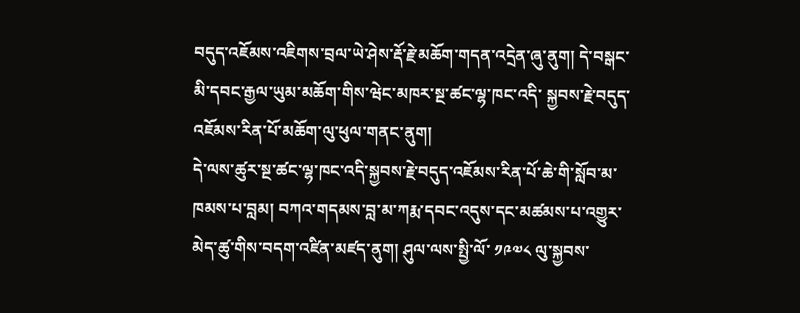བདུད་འཇོམས་འཇིགས་བྲལ་ཡེ་ཤེས་རྡོ་རྗེ་མཆོག་གདན་འདྲེན་ཞུ་ནུག། དེ་བསྒང་མི་དབང་རྒྱལ་ཡུམ་མཆོག་གིས་ཝེང་མཁར་སྔ་ཚང་ལྷ་ཁང་འདི་ སྐྱབས་རྗེ་བདུད་འཇོམས་རིན་པོ་མཆོག་ལུ་ཕུལ་གནང་ནུག།
དེ་ལས་ཚུར་སྔ་ཚང་ལྷ་ཁང་འདི་སྐྱབས་རྗེ་བདུད་འཇོམས་རིན་པོ་ཆེ་གི་སློབ་མ་ ཁམས་པ་བླམ། བཀའ་གདམས་བླ་མ་ཀརྨ་དབང་འདུས་དང་མཚམས་པ་འགྱུར་མེད་ཚུ་གིས་བདག་འཛིན་མཛད་ནུག། ཤུལ་ལས་སྤྱི་ལོ་ ༡༩༧༨ ལུ་སྐྱབས་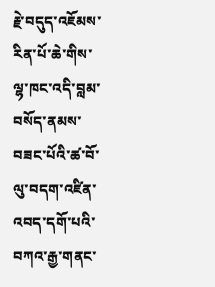རྗེ་བདུད་འཇོམས་རིན་པོ་ཆེ་གིས་ ལྷ་ཁང་འདི་བླམ་བསོད་ནམས་བཟང་པོའི་ཚ་བོ་ལུ་བདག་འཛིན་འབད་དགོ་པའི་བཀའ་རྒྱ་གནང་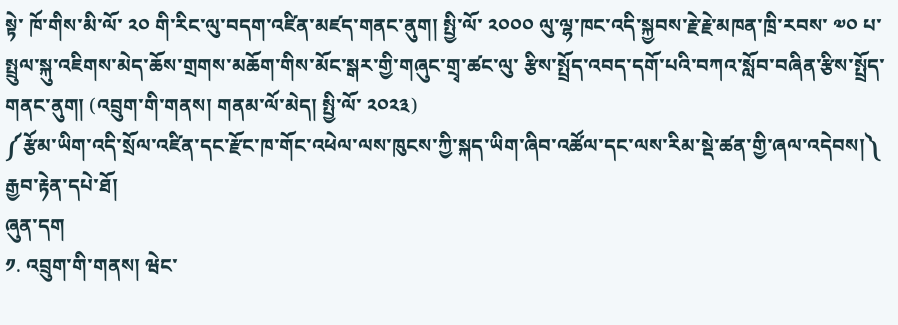སྟེ་ ཁོ་གིས་མི་ལོ་ ༢༠ གི་རིང་ལུ་བདག་འཛིན་མཛད་གནང་ནུག། སྤྱི་ལོ་ ༢༠༠༠ ལུ་ལྷ་ཁང་འདི་སྐྱབས་རྗེ་རྗེ་མཁན་ཁྲི་རབས་ ༧༠ པ་སྤྲུལ་སྐུ་འཇིགས་མེད་ཆོས་གྲགས་མཆོག་གིས་མོང་སྒར་གྱི་གཞུང་གྲྭ་ཚང་ལུ་ རྩིས་སྤྲོད་འབད་དགོ་པའི་བཀའ་སློབ་བཞིན་རྩིས་སྤྲོད་གནང་ནུག། (འབྲུག་གི་གནས། གནམ་ལོ་མེད། སྤྱི་ལོ་ ༢༠༢༣)
༼རྩོམ་ཡིག་འདི་སྲོལ་འཛིན་དང་རྫོང་ཁ་གོང་འཕེལ་ལས་ཁུངས་ཀྱི་སྐད་ཡིག་ཞིབ་འཚོལ་དང་ལས་རིམ་སྡེ་ཚན་གྱི་ཞལ་འདེབས།༽
རྒྱབ་རྟེན་དཔེ་ཐོ།
ཞུན་དག
༡. འབྲུག་གི་གནས། ཝེང་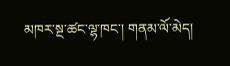མཁར་སྔ་ཚང་ལྷ་ཁང་། གནམ་ལོ་མེད།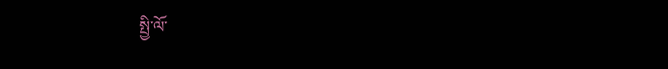སྤྱི་ལོ་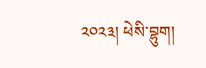༢༠༢༣། ཕེསི་བྷུག།